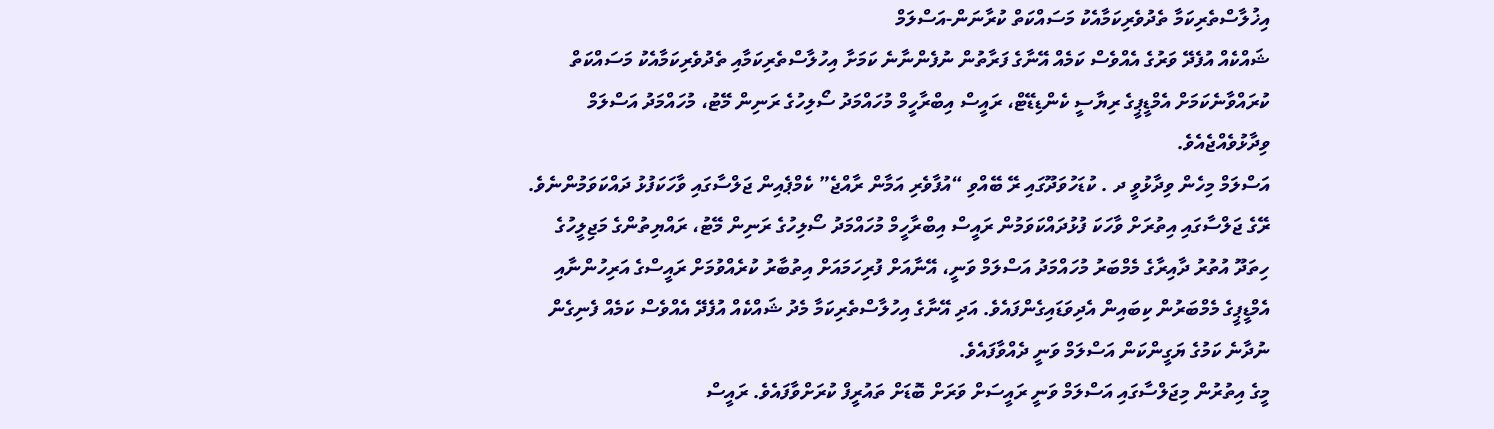އިޚުލާސްތެރިކަމާ ތެދުވެރިކަމާއެކު މަސައްކަތް ކުރާނަން-އަސްލަމް
ޝައްކެއް އުފެދޭ ވަރުގެ އެއްވެސް ކަމެއް އޭނާގެ ފަރާތުން ނުފެންނާނެ ކަމަށާ އިހުލާސްތެރިކަމާއި ތެދުވެރިކަމާއެކު މަސައްކަތް ކުރައްވާނެކަމަށް އެމްޑީޕީގެ ރިޔާސީ ކެންޑިޑޭޓް، ރައީސް އިބްރާހީމް މުހައްމަދު ސޯލިހުގެ ރަނިން މޭޓު، މުހައްމަދު އަސްލަމް ވިދާޅުވެއްޖެއެވެ.
އަސްލަމް މިހެން ވިދާޅުވީ ދ . ކުޑަހުވަދޫގައި ރޭ ބޭއްވި “އުފާވެރި އަމާން ރާއްޖެ” ކެމްޕެއިން ޖަލްސާގައި ވާހަކަފުޅު ދައްކަވަމުންނެވެ.
ރޭގެ ޖަލްސާގައި އިތުރަށް ވާހަކަ ފުޅުދައްކަވަމުން ރައީސް އިބްރާހީމް މުހައްމަދު ސޯލިހުގެ ރަނިން މޭޓު، ރައްޔިތުންގެ މަޖިލީހުގެ ހިތަދޫ އުތުރު ދާއިރާގެ މެމްބަރު މުހައްމަދު އަސްލަމް ވަނީ، އޭނާއަށް ފުރިހަމައަށް އިތުބާރު ކުރެއްވުމަށް ރައީސްގެ އަރިހުންނާއި އެމްޑީޕީގެ މެމްބަރުން ކިބައިން އެދިވަޑައިގެންފައެވެ. އަދި އޭނާގެ އިހުލާސްތެރިކަމާ މެދު ޝައްކެއް އުފެދޭ އެއްވެސް ކަމެއް ފެނިގެން ނުދާނެ ކަމުގެ ޔަގީންކަން އަސްލަމް ވަނީ ދެއްވާފައެވެ.
މީގެ އިތުރުން މިޖަލްސާގައި އަސްލަމް ވަނީ ރައީސަށް ވަރަށް ބޮޑަށް ތައުރީފް ކުރަށްވާފައެވެ. ރައީސް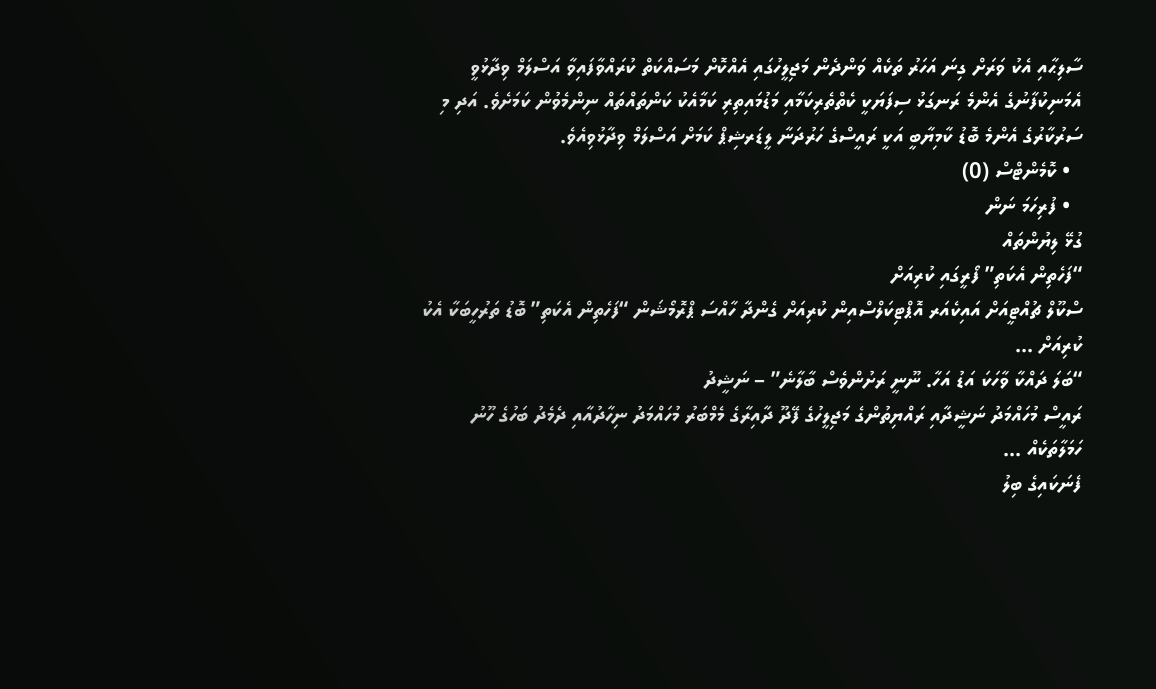ސާލިޙާއި އެކު ވަރަށް ގިނަ އަހަރު ތަކެއް ވަންދެން މަޖިލީހުގައި އެއްކޮށް މަސައްކަތް ކުރައްވާފައިވާ އަސްލަމް ވިދާޅުވީ އެމަނިކުފާނުގެ އެންމެ ރަނގަޅު ސިފަޔަކީ ކެތްތެރިކަމާއި މަޑުމައިތިރި ކަމާއެކު ކަންތައްތައް ނިންމެވުން ކަމަށެވެ. އަދި މި ސަރުކާރުގެ އެންމެ ބޮޑު ކާމިޔާބީ އަކީ ރައީސްގެ ހަރުދަނާ ލީޑަރޝިޕް ކަމަށް އަސްލަމް ވިދާޅުވިއެވެ.
  • ކޮމެންޓްސް (0)
  • ފުރިހަމަ ނަން
ގުޅޭ ލިޔުންތައް
“ފަހެތިން އެކަތި” ފޯރީގައި ކުރިއަށް
ސްކޫލް ޗުއްޓީއަށް އައިކެއަރ އޮޕްޓިކަލްސްއިން ކުރިއަށް ގެންދާ ހާއްސަ ޕްރޮމޯޝަން “ފަހެތިން އެކަތި” ބޮޑު ތަރުހީބަކާ އެކު ކުރިއަށް ...
“ބަލަ ދައްކާ ވާހަކަ އަޑު އަހާ. ނޫނީ ރަށުންވެސް ބާލާނެ” – ނަޝީދު
ރައީސް މުހައްމަދު ނަޝީދާއި ރައްޔިތުންގެ މަޖިލީހުގެ ފޭދޫ ދާއިރާގެ މެމްބަރު މުހައްމަދު ނިހާދުއާއި ދެމެދު ބަހުގެ ހޫނު ހަމަލާތަކެއް ...
ފެނަކައިގެ ބިލު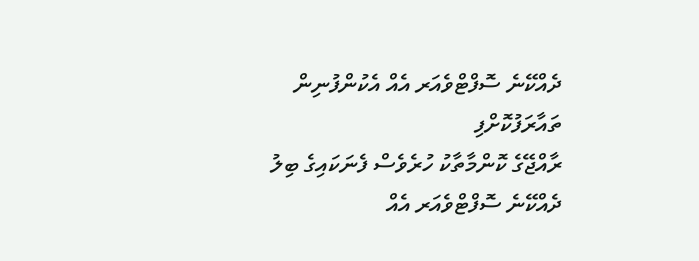ދެއްކޭނެ ސޮފްޓްވެއަރ އެއް އެކުންފުނިން ތައާރަފުކޮށްފި
ރާއްޖޭގެ ކޮންމާތާކު ހުރެވެސް ފެނަކައިގެ ބިލު ދެއްކޭނެ ސޮފްޓްވެއަރ އެއް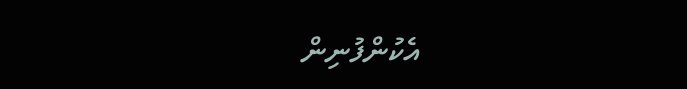އެކުންފުނިން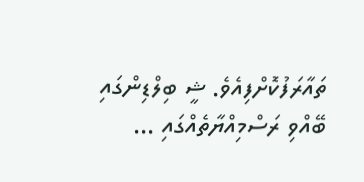ތައާރަފުކޮށްފިއެވެ. ޝީ ބިލްޑިންގައި ބޭއްވި ރަސްމިއްޔާތެއްގައި ...